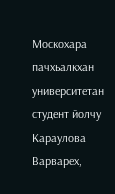Москохара пачхьалкхан университетан студент йолчу Караулова Варварех,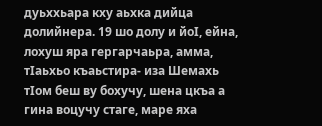дуьххьара кху аьхка дийца долийнера. 19 шо долу и йоI, ейна, лохуш яра гергарчаьра, амма, тIаьхьо къаьстира- иза Шемахь тIом беш ву бохучу, шена цкъа а гина воцучу стаге, маре яха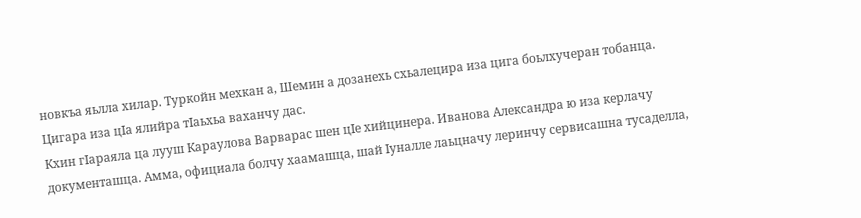новкъа яьлла хилар. Туркойн мехкан а, Шемин а дозанехь схьалецира иза цига боьлхучеран тобанца. Цигара иза цIа ялийра тIаьхьа ваханчу дас.
Кхин гIараяла ца лууш Караулова Варварас шен цIе хийцинера. Иванова Александра ю иза керлачу документашца. Амма, официала болчу хаамашца, шай Iуналле лаьцначу леринчу сервисашна тусаделла,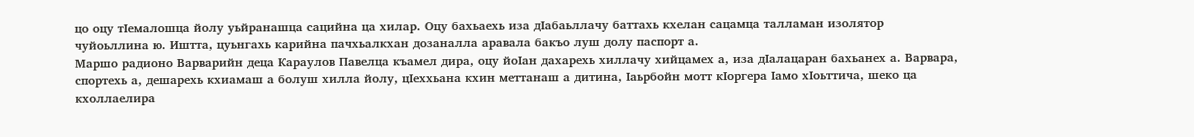цо оцу тIемалошца йолу уьйранашца сацийна ца хилар. Оцу бахьаехь иза дIабаьллачу баттахь кхелан сацамца талламан изолятор чуйоьллина ю. Иштта, цуьнгахь карийна пачхьалкхан дозаналла аравала бакъо луш долу паспорт а.
Маршо радионо Варварийн деца Караулов Павелца къамел дира, оцу йоIан дахарехь хиллачу хийцамех а, иза дIалацаран бахьанех а. Варвара, спортехь а, дешарехь кхиамаш а болуш хилла йолу, цIеххьана кхин меттанаш а дитина, Iаьрбойн мотт кIоргера Iамо хIоьттича, шеко ца кхоллаелира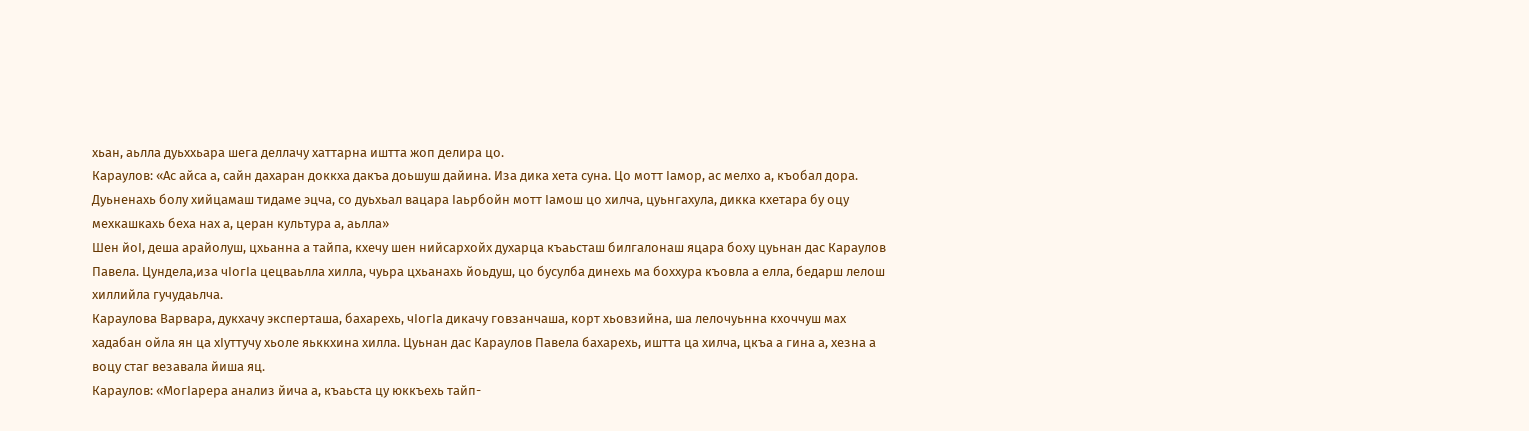хьан, аьлла дуьххьара шега деллачу хаттарна иштта жоп делира цо.
Караулов: «Ас айса а, сайн дахаран доккха дакъа доьшуш дайина. Иза дика хета суна. Цо мотт Iамор, ас мелхо а, къобал дора. Дуьненахь болу хийцамаш тидаме эцча, со дуьхьал вацара Iаьрбойн мотт Iамош цо хилча, цуьнгахула, дикка кхетара бу оцу мехкашкахь беха нах а, церан культура а, аьлла»
Шен йоI, деша арайолуш, цхьанна а тайпа, кхечу шен нийсархойх духарца къаьсташ билгалонаш яцара боху цуьнан дас Караулов Павела. Цундела,иза чIогIа цецваьлла хилла, чуьра цхьанахь йоьдуш, цо бусулба динехь ма боххура къовла а елла, бедарш лелош хиллийла гучудаьлча.
Караулова Варвара, дукхачу эксперташа, бахарехь, чIогIа дикачу говзанчаша, корт хьовзийна, ша лелочуьнна кхоччуш мах хадабан ойла ян ца хIуттучу хьоле яьккхина хилла. Цуьнан дас Караулов Павела бахарехь, иштта ца хилча, цкъа а гина а, хезна а воцу стаг везавала йиша яц.
Караулов: «МогIарера анализ йича а, къаьста цу юккъехь тайп-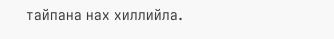тайпана нах хиллийла.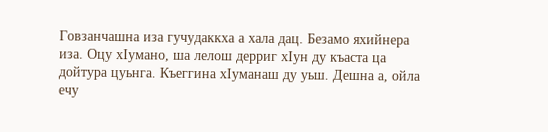Говзанчашна иза гучудаккха а хала дац. Безамо яхийнера иза. Оцу хIумано, ша лелош дерриг хIун ду къаста ца дойтура цуьнга. Къеггина хIуманаш ду уьш. Дешна а, ойла ечу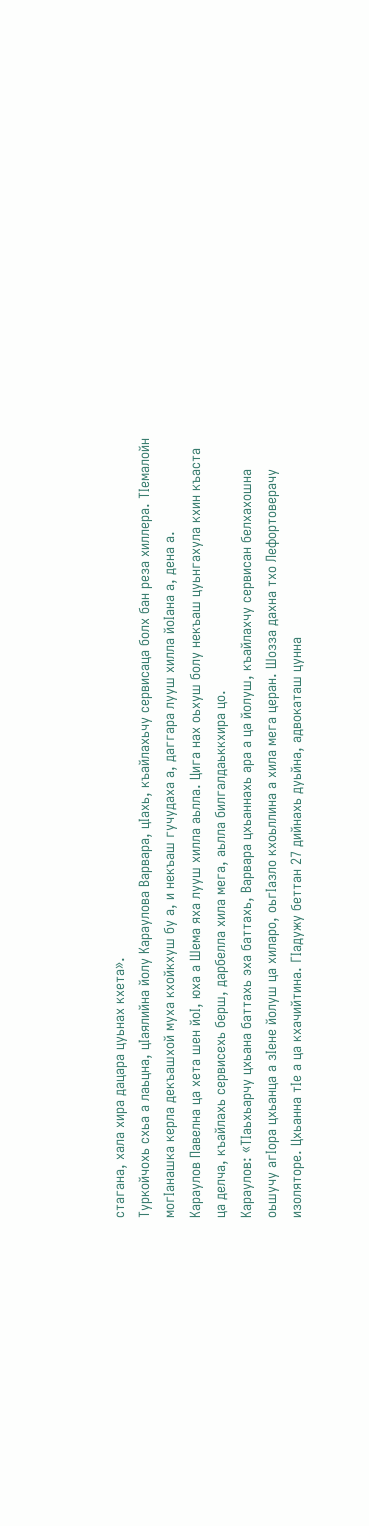стагана, хала хира дацара цуьнах кхета».
Туркойчохь схьа а лаьцна, цIаялийна йолу Караулова Варвара, цIахь, къайлахьчу сервисаца болх бан реза хиллера. ТIемалойн могIанашка керла декъашхой муха кхойкхуш бу а, и некъаш гучудаха а, даггара лууш хилла йоIана а, дена а.
Караулов Павелна ца хета шен йоI, юха а Шема яха лууш хилла аьлла. Цига нах оьхуш болу некъаш цуьнгахула кхин къаста ца делча, къайлахь сервисехь берш, дарбелла хила мега, аьлла билгалдаьккхира цо.
Караулов: «ТIаьхьарчу цхьана баттахь эха баттахь, Варвара цхьаннахь ара а ца йолуш, къайлахчу сервисан белхахошна оьшучу агIора цхьанца а зIене йолуш ца хиларо, оьгIазло кхоьллина а хила мега церан. Шозза дахна тхо Лефортоверачу изоляторе. Цхьанна тIе а ца кхачийтина. ГIадужу беттан 27 дийнахь дуьйна, адвокаташ цунна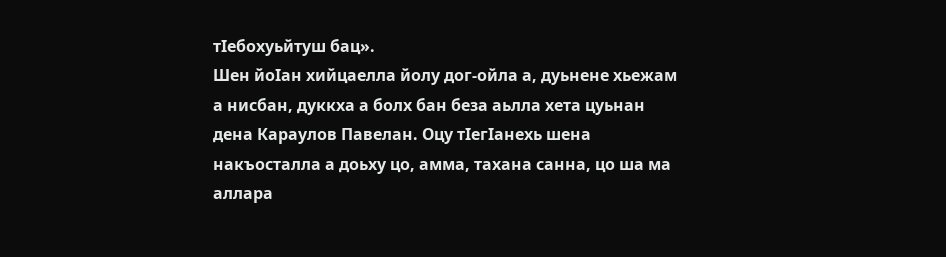тIебохуьйтуш бац».
Шен йоIан хийцаелла йолу дог-ойла а, дуьнене хьежам а нисбан, дуккха а болх бан беза аьлла хета цуьнан дена Караулов Павелан. Оцу тIегIанехь шена накъосталла а доьху цо, амма, тахана санна, цо ша ма аллара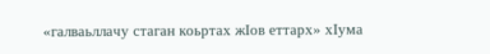«галваьллачу стаган коьртах жIов еттарх» хIума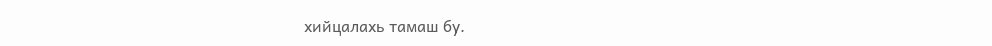хийцалахь тамаш бу.